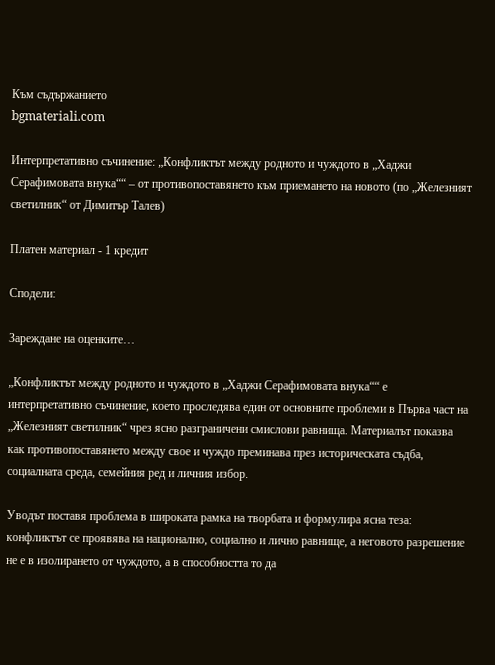Към съдържанието
bgmateriali.com

Интерпретативно съчинение: „Конфликтът между родното и чуждото в „Хаджи Серафимовата внука““ – от противопоставянето към приемането на новото (по „Железният светилник“ от Димитър Талев)

Платен материал - 1 кредит

Сподели:

Зареждане на оценките…

„Конфликтът между родното и чуждото в „Хаджи Серафимовата внука““ е интерпретативно съчинение, което проследява един от основните проблеми в Първа част на „Железният светилник“ чрез ясно разграничени смислови равнища. Материалът показва как противопоставянето между свое и чуждо преминава през историческата съдба, социалната среда, семейния ред и личния избор.

Уводът поставя проблема в широката рамка на творбата и формулира ясна теза: конфликтът се проявява на национално, социално и лично равнище, а неговото разрешение не е в изолирането от чуждото, а в способността то да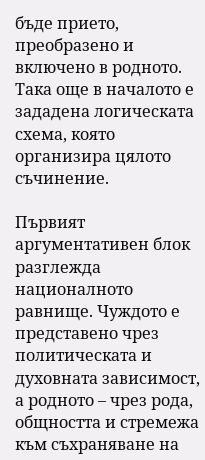бъде прието, преобразено и включено в родното. Така още в началото е зададена логическата схема, която организира цялото съчинение.

Първият аргументативен блок разглежда националното равнище. Чуждото е представено чрез политическата и духовната зависимост, а родното – чрез рода, общността и стремежа към съхраняване на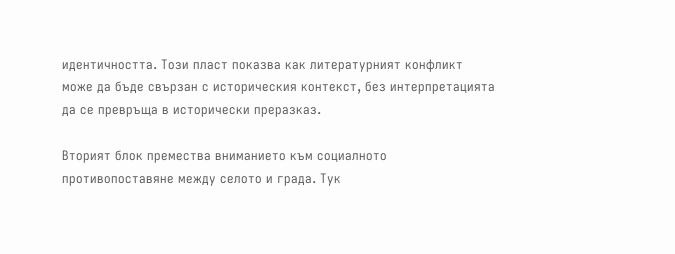идентичността. Този пласт показва как литературният конфликт може да бъде свързан с историческия контекст, без интерпретацията да се превръща в исторически преразказ.

Вторият блок премества вниманието към социалното противопоставяне между селото и града. Тук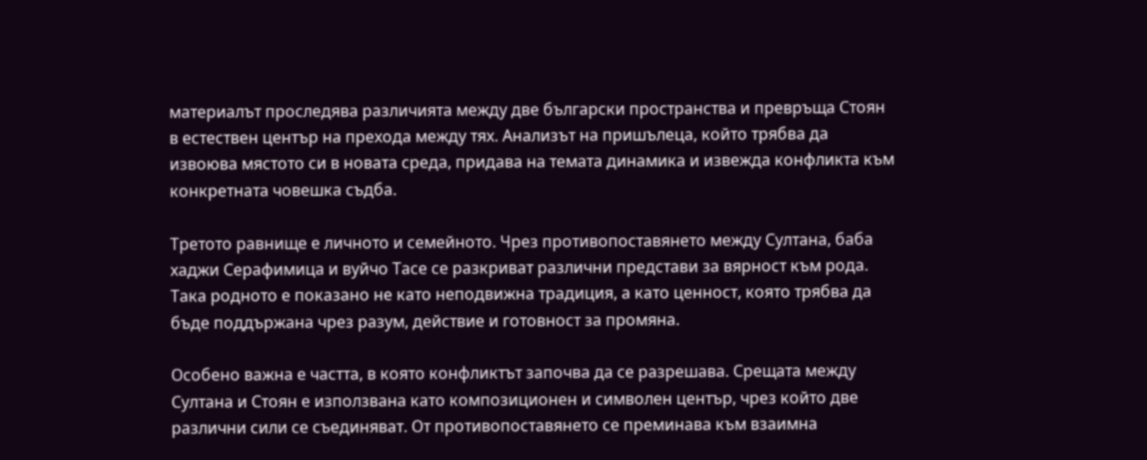материалът проследява различията между две български пространства и превръща Стоян в естествен център на прехода между тях. Анализът на пришълеца, който трябва да извоюва мястото си в новата среда, придава на темата динамика и извежда конфликта към конкретната човешка съдба.

Третото равнище е личното и семейното. Чрез противопоставянето между Султана, баба хаджи Серафимица и вуйчо Тасе се разкриват различни представи за вярност към рода. Така родното е показано не като неподвижна традиция, а като ценност, която трябва да бъде поддържана чрез разум, действие и готовност за промяна.

Особено важна е частта, в която конфликтът започва да се разрешава. Срещата между Султана и Стоян е използвана като композиционен и символен център, чрез който две различни сили се съединяват. От противопоставянето се преминава към взаимна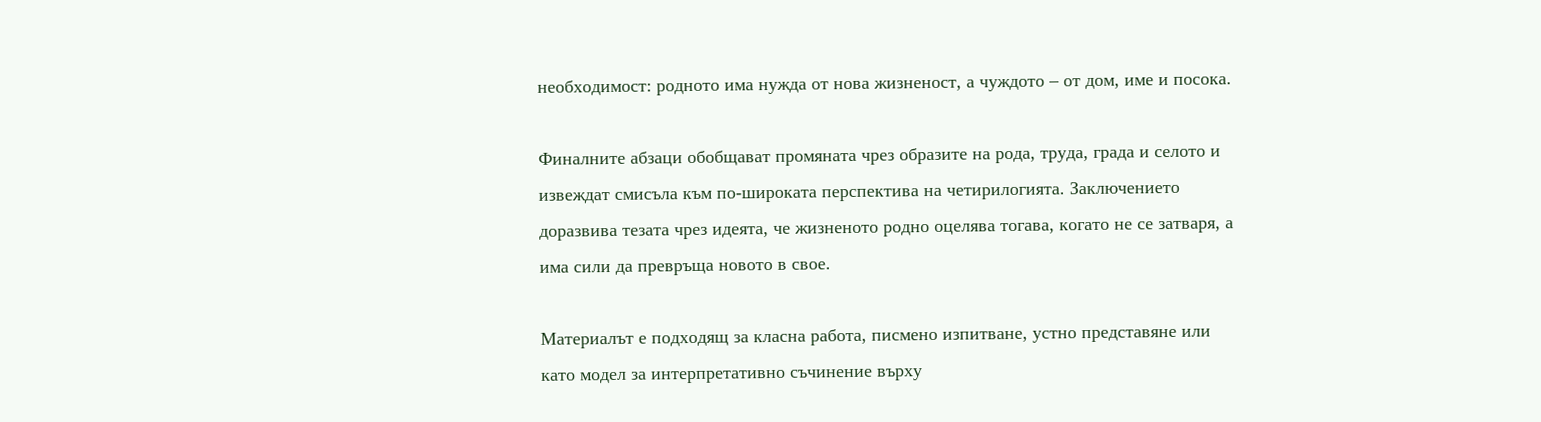необходимост: родното има нужда от нова жизненост, а чуждото – от дом, име и посока.

Финалните абзаци обобщават промяната чрез образите на рода, труда, града и селото и извеждат смисъла към по-широката перспектива на четирилогията. Заключението доразвива тезата чрез идеята, че жизненото родно оцелява тогава, когато не се затваря, а има сили да превръща новото в свое.

Материалът е подходящ за класна работа, писмено изпитване, устно представяне или като модел за интерпретативно съчинение върху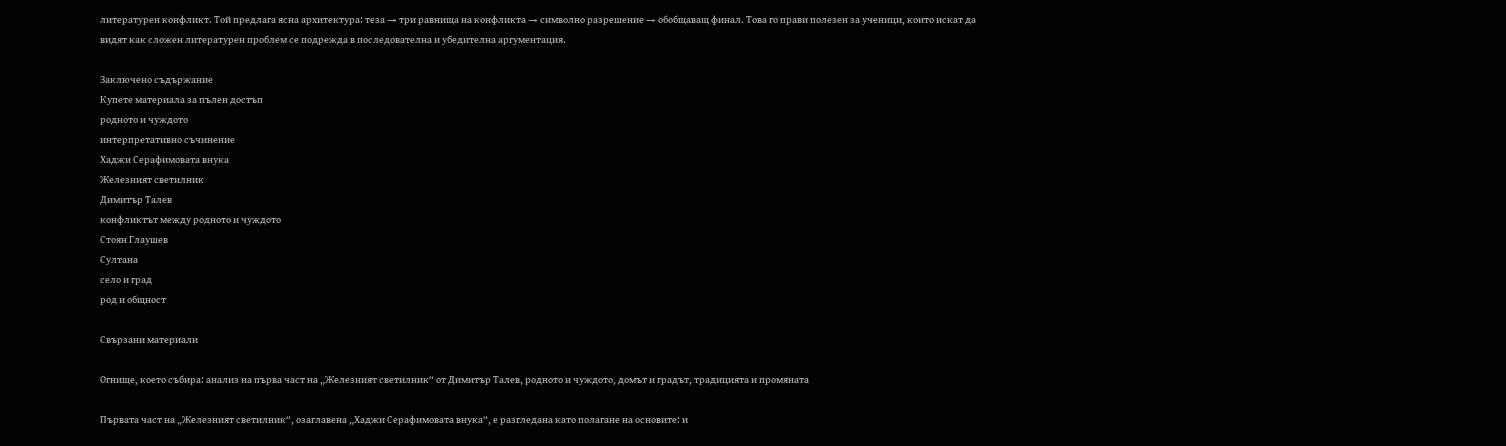литературен конфликт. Той предлага ясна архитектура: теза → три равнища на конфликта → символно разрешение → обобщаващ финал. Това го прави полезен за ученици, които искат да видят как сложен литературен проблем се подрежда в последователна и убедителна аргументация.

Заключено съдържание
Купете материала за пълен достъп
родното и чуждото
интерпретативно съчинение
Хаджи Серафимовата внука
Железният светилник
Димитър Талев
конфликтът между родното и чуждото
Стоян Глаушев
Султана
село и град
род и общност

Свързани материали

Огнище, което събира: анализ на първа част на „Железният светилник“ от Димитър Талев, родното и чуждото, домът и градът, традицията и промяната

Първата част на „Железният светилник“, озаглавена „Хаджи Серафимовата внука“, е разгледана като полагане на основите: и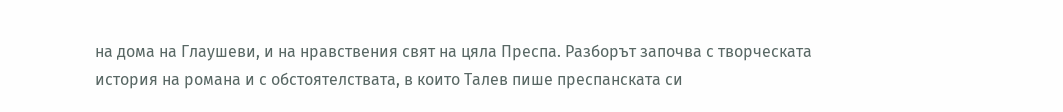на дома на Глаушеви, и на нравствения свят на цяла Преспа. Разборът започва с творческата история на романа и с обстоятелствата, в които Талев пише преспанската си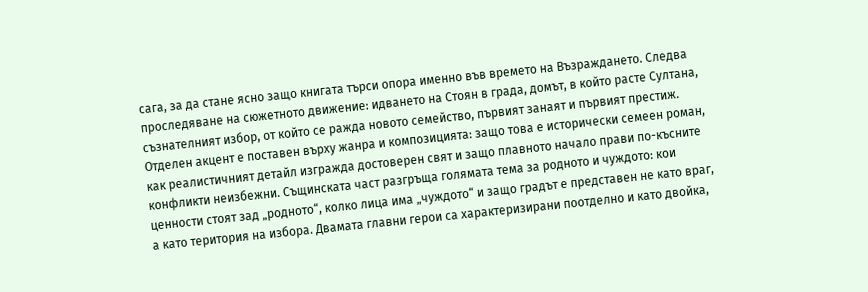сага, за да стане ясно защо книгата търси опора именно във времето на Възраждането. Следва проследяване на сюжетното движение: идването на Стоян в града, домът, в който расте Султана, съзнателният избор, от който се ражда новото семейство, първият занаят и първият престиж. Отделен акцент е поставен върху жанра и композицията: защо това е исторически семеен роман, как реалистичният детайл изгражда достоверен свят и защо плавното начало прави по-късните конфликти неизбежни. Същинската част разгръща голямата тема за родното и чуждото: кои ценности стоят зад „родното“, колко лица има „чуждото“ и защо градът е представен не като враг, а като територия на избора. Двамата главни герои са характеризирани поотделно и като двойка,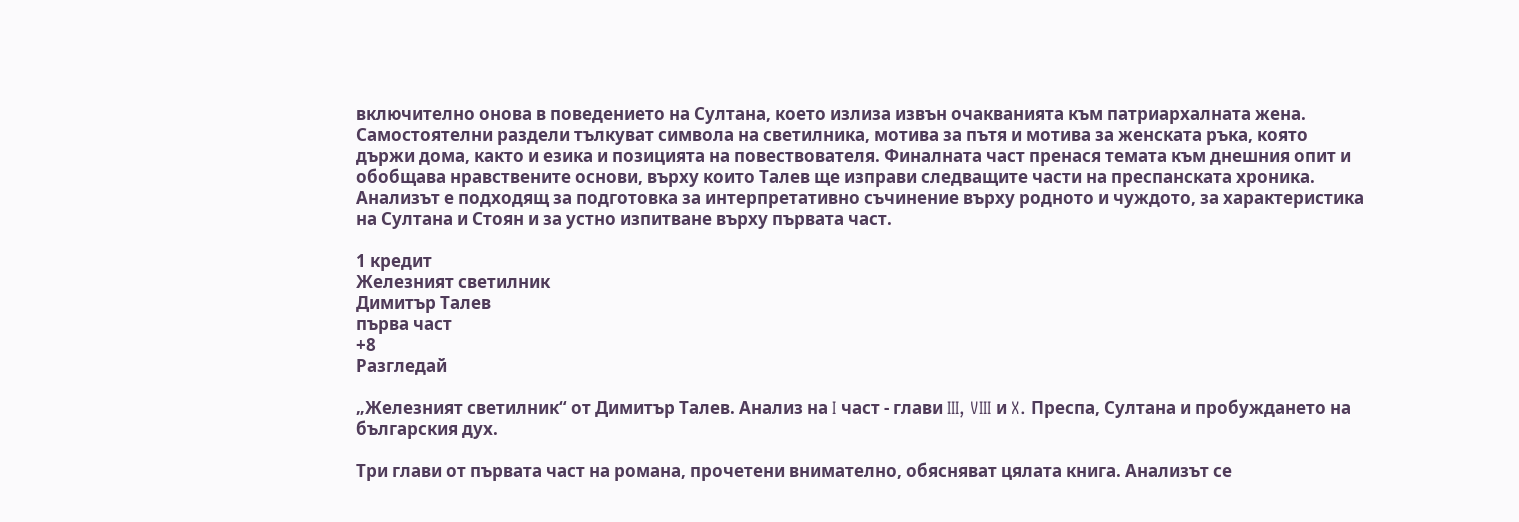включително онова в поведението на Султана, което излиза извън очакванията към патриархалната жена. Самостоятелни раздели тълкуват символа на светилника, мотива за пътя и мотива за женската ръка, която държи дома, както и езика и позицията на повествователя. Финалната част пренася темата към днешния опит и обобщава нравствените основи, върху които Талев ще изправи следващите части на преспанската хроника. Анализът е подходящ за подготовка за интерпретативно съчинение върху родното и чуждото, за характеристика на Султана и Стоян и за устно изпитване върху първата част.

1 кредит
Железният светилник
Димитър Талев
първа част
+8
Разгледай

„Железният светилник“ от Димитър Талев. Анализ на I част - глави III, VIII и X. Преспа, Султана и пробуждането на българския дух.

Три глави от първата част на романа, прочетени внимателно, обясняват цялата книга. Анализът се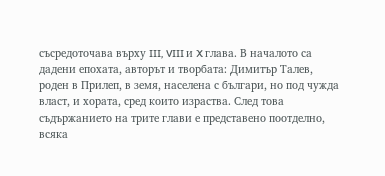съсредоточава върху III, VIII и X глава. В началото са дадени епохата, авторът и творбата: Димитър Талев, роден в Прилеп, в земя, населена с българи, но под чужда власт, и хората, сред които израства. След това съдържанието на трите глави е представено поотделно, всяка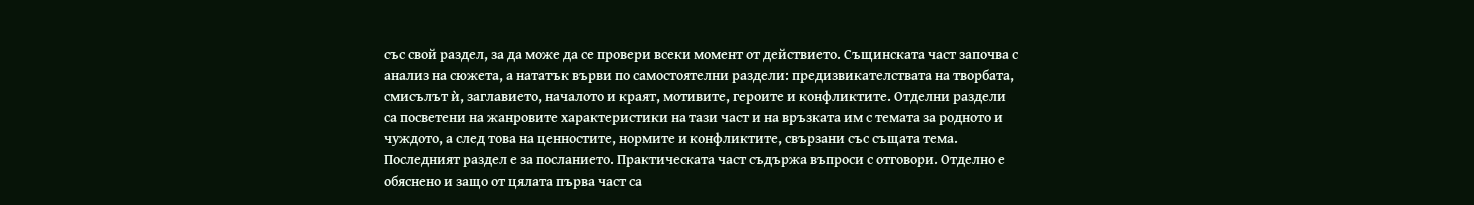със свой раздел, за да може да се провери всеки момент от действието. Същинската част започва с анализ на сюжета, а нататък върви по самостоятелни раздели: предизвикателствата на творбата, смисълът ѝ, заглавието, началото и краят, мотивите, героите и конфликтите. Отделни раздели са посветени на жанровите характеристики на тази част и на връзката им с темата за родното и чуждото, а след това на ценностите, нормите и конфликтите, свързани със същата тема. Последният раздел е за посланието. Практическата част съдържа въпроси с отговори. Отделно е обяснено и защо от цялата първа част са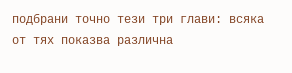подбрани точно тези три глави: всяка от тях показва различна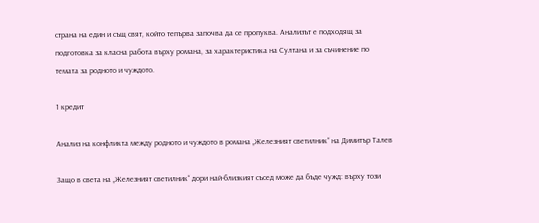страна на един и същ свят, който тепърва започва да се пропуква. Анализът е подходящ за подготовка за класна работа върху романа, за характеристика на Султана и за съчинение по темата за родното и чуждото.

1 кредит

Анализ на конфликта между родното и чуждото в романа „Железният светилник“ на Димитър Талев

Защо в света на „Железният светилник“ дори най-близкият съсед може да бъде чужд: върху този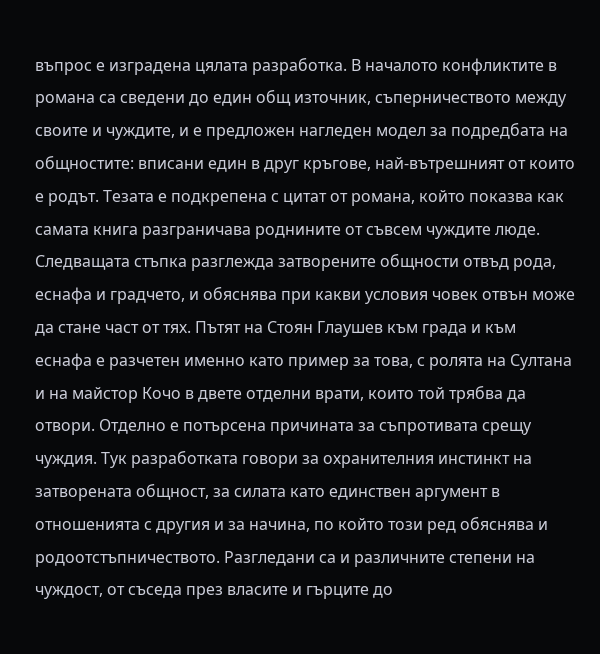въпрос е изградена цялата разработка. В началото конфликтите в романа са сведени до един общ източник, съперничеството между своите и чуждите, и е предложен нагледен модел за подредбата на общностите: вписани един в друг кръгове, най-вътрешният от които е родът. Тезата е подкрепена с цитат от романа, който показва как самата книга разграничава роднините от съвсем чуждите люде. Следващата стъпка разглежда затворените общности отвъд рода, еснафа и градчето, и обяснява при какви условия човек отвън може да стане част от тях. Пътят на Стоян Глаушев към града и към еснафа е разчетен именно като пример за това, с ролята на Султана и на майстор Кочо в двете отделни врати, които той трябва да отвори. Отделно е потърсена причината за съпротивата срещу чуждия. Тук разработката говори за охранителния инстинкт на затворената общност, за силата като единствен аргумент в отношенията с другия и за начина, по който този ред обяснява и родоотстъпничеството. Разгледани са и различните степени на чуждост, от съседа през власите и гърците до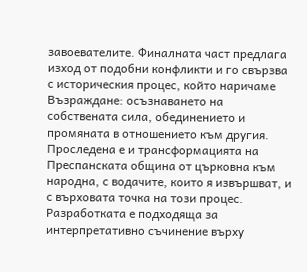завоевателите. Финалната част предлага изход от подобни конфликти и го свързва с историческия процес, който наричаме Възраждане: осъзнаването на собствената сила, обединението и промяната в отношението към другия. Проследена е и трансформацията на Преспанската община от църковна към народна, с водачите, които я извършват, и с върховата точка на този процес. Разработката е подходяща за интерпретативно съчинение върху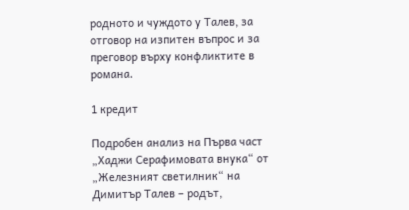родното и чуждото у Талев, за отговор на изпитен въпрос и за преговор върху конфликтите в романа.

1 кредит

Подробен анализ на Първа част „Хаджи Серафимовата внука“ от „Железният светилник“ на Димитър Талев – родът,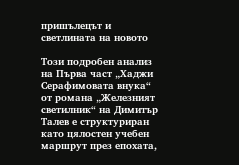пришълецът и светлината на новото

Този подробен анализ на Първа част „Хаджи Серафимовата внука“ от романа „Железният светилник“ на Димитър Талев е структуриран като цялостен учебен маршрут през епохата,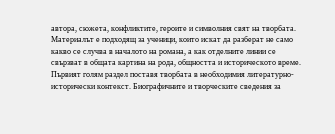автора, сюжета, конфликтите, героите и символния свят на творбата. Материалът е подходящ за ученици, които искат да разберат не само какво се случва в началото на романа, а как отделните линии се свързват в общата картина на рода, общността и историческото време. Първият голям раздел поставя творбата в необходимия литературно-исторически контекст. Биографичните и творческите сведения за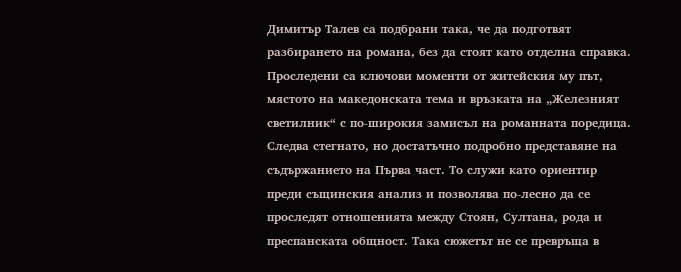Димитър Талев са подбрани така, че да подготвят разбирането на романа, без да стоят като отделна справка. Проследени са ключови моменти от житейския му път, мястото на македонската тема и връзката на „Железният светилник“ с по-широкия замисъл на романната поредица. Следва стегнато, но достатъчно подробно представяне на съдържанието на Първа част. То служи като ориентир преди същинския анализ и позволява по-лесно да се проследят отношенията между Стоян, Султана, рода и преспанската общност. Така сюжетът не се превръща в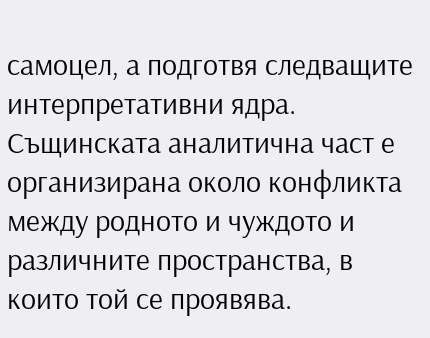самоцел, а подготвя следващите интерпретативни ядра. Същинската аналитична част е организирана около конфликта между родното и чуждото и различните пространства, в които той се проявява.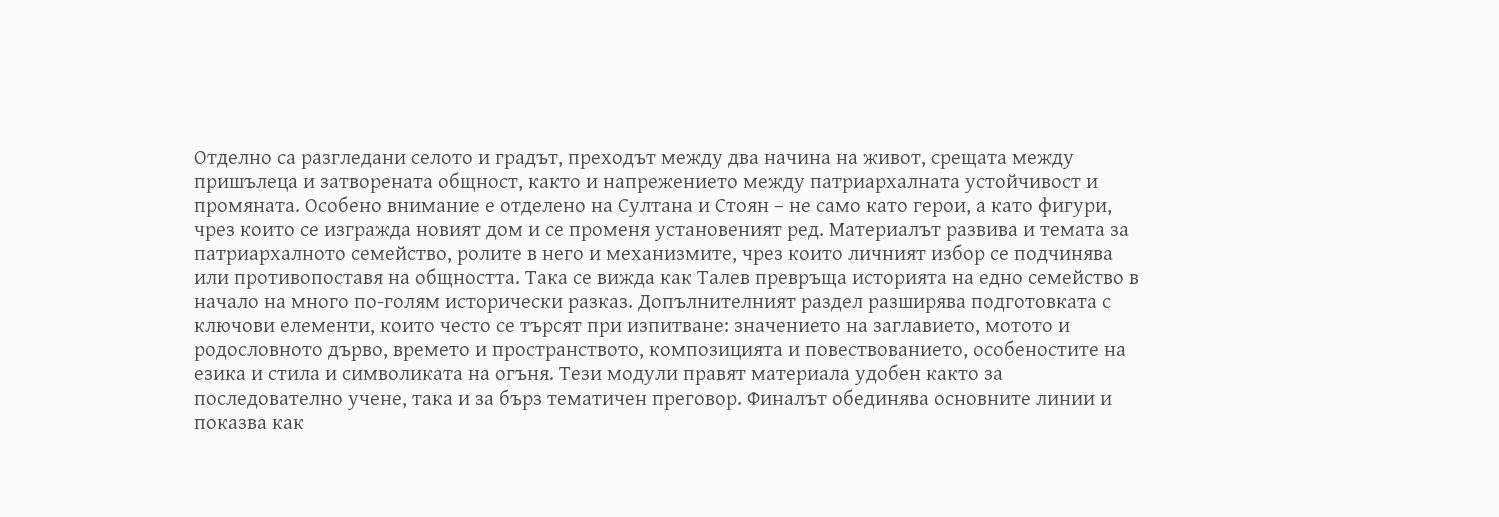Отделно са разгледани селото и градът, преходът между два начина на живот, срещата между пришълеца и затворената общност, както и напрежението между патриархалната устойчивост и промяната. Особено внимание е отделено на Султана и Стоян – не само като герои, а като фигури, чрез които се изгражда новият дом и се променя установеният ред. Материалът развива и темата за патриархалното семейство, ролите в него и механизмите, чрез които личният избор се подчинява или противопоставя на общността. Така се вижда как Талев превръща историята на едно семейство в начало на много по-голям исторически разказ. Допълнителният раздел разширява подготовката с ключови елементи, които често се търсят при изпитване: значението на заглавието, мотото и родословното дърво, времето и пространството, композицията и повествованието, особеностите на езика и стила и символиката на огъня. Тези модули правят материала удобен както за последователно учене, така и за бърз тематичен преговор. Финалът обединява основните линии и показва как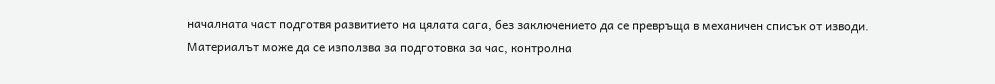началната част подготвя развитието на цялата сага, без заключението да се превръща в механичен списък от изводи. Материалът може да се използва за подготовка за час, контролна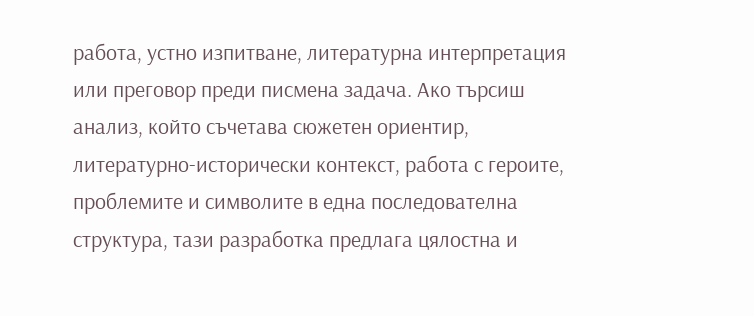работа, устно изпитване, литературна интерпретация или преговор преди писмена задача. Ако търсиш анализ, който съчетава сюжетен ориентир, литературно-исторически контекст, работа с героите, проблемите и символите в една последователна структура, тази разработка предлага цялостна и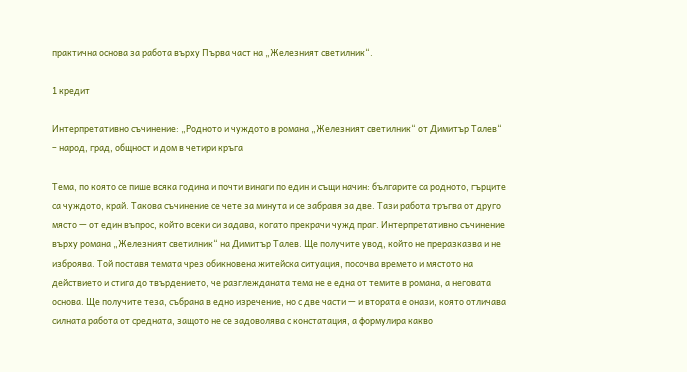практична основа за работа върху Първа част на „Железният светилник“.

1 кредит

Интерпретативно съчинение: „Родното и чуждото в романа „Железният светилник“ от Димитър Талев“ – народ, град, общност и дом в четири кръга

Тема, по която се пише всяка година и почти винаги по един и същи начин: българите са родното, гърците са чуждото, край. Такова съчинение се чете за минута и се забравя за две. Тази работа тръгва от друго място — от един въпрос, който всеки си задава, когато прекрачи чужд праг. Интерпретативно съчинение върху романа „Железният светилник“ на Димитър Талев. Ще получите увод, който не преразказва и не изброява. Той поставя темата чрез обикновена житейска ситуация, посочва времето и мястото на действието и стига до твърдението, че разглежданата тема не е една от темите в романа, а неговата основа. Ще получите теза, събрана в едно изречение, но с две части — и втората е онази, която отличава силната работа от средната, защото не се задоволява с констатация, а формулира какво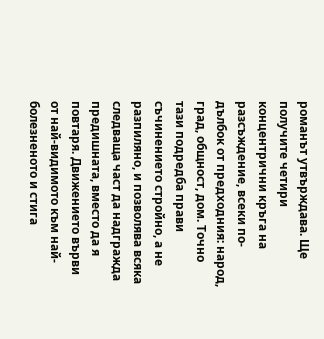романът утвърждава. Ще получите четири концентрични кръга на разсъждение, всеки по-дълбок от предходния: народ, град, общност, дом. Точно тази подредба прави съчинението стройно, а не разпиляно, и позволява всяка следваща част да надгражда предишната, вместо да я повтаря. Движението върви от най-видимото към най-болезненото и стига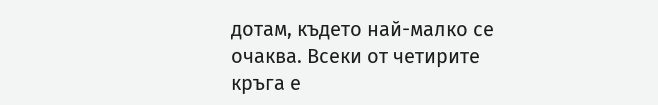дотам, където най-малко се очаква. Всеки от четирите кръга е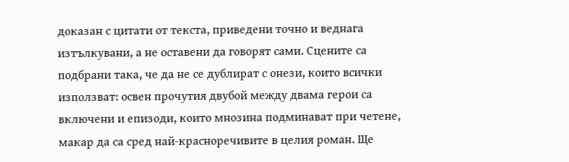доказан с цитати от текста, приведени точно и веднага изтълкувани, а не оставени да говорят сами. Сцените са подбрани така, че да не се дублират с онези, които всички използват: освен прочутия двубой между двама герои са включени и епизоди, които мнозина подминават при четене, макар да са сред най-красноречивите в целия роман. Ще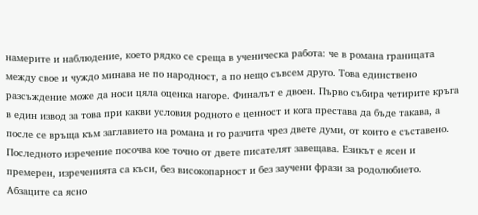намерите и наблюдение, което рядко се среща в ученическа работа: че в романа границата между свое и чуждо минава не по народност, а по нещо съвсем друго. Това единствено разсъждение може да носи цяла оценка нагоре. Финалът е двоен. Първо събира четирите кръга в един извод за това при какви условия родното е ценност и кога престава да бъде такава, а после се връща към заглавието на романа и го разчита чрез двете думи, от които е съставено. Последното изречение посочва кое точно от двете писателят завещава. Езикът е ясен и премерен, изреченията са къси, без високопарност и без заучени фрази за родолюбието. Абзаците са ясно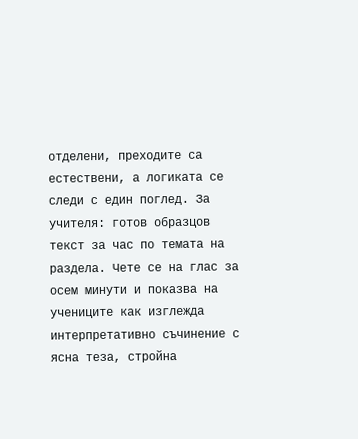отделени, преходите са естествени, а логиката се следи с един поглед. За учителя: готов образцов текст за час по темата на раздела. Чете се на глас за осем минути и показва на учениците как изглежда интерпретативно съчинение с ясна теза, стройна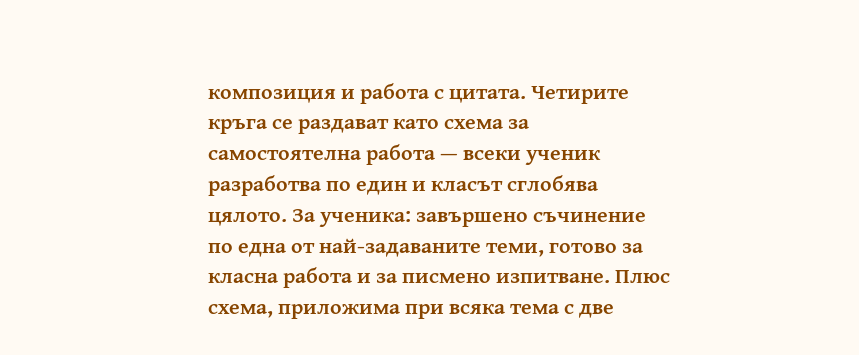композиция и работа с цитата. Четирите кръга се раздават като схема за самостоятелна работа — всеки ученик разработва по един и класът сглобява цялото. За ученика: завършено съчинение по една от най-задаваните теми, готово за класна работа и за писмено изпитване. Плюс схема, приложима при всяка тема с две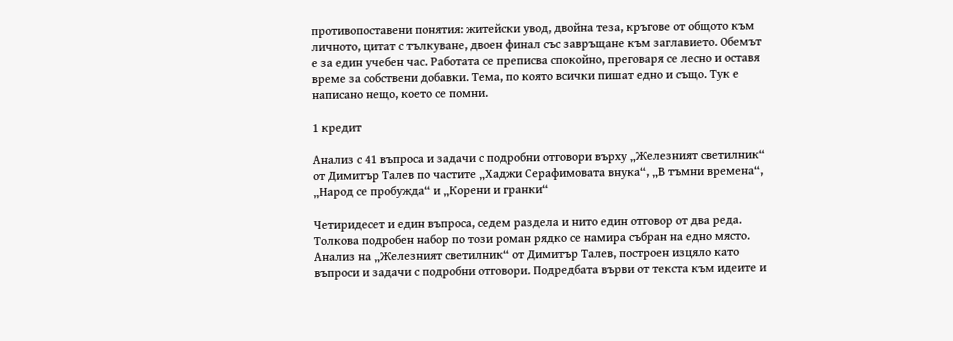противопоставени понятия: житейски увод, двойна теза, кръгове от общото към личното, цитат с тълкуване, двоен финал със завръщане към заглавието. Обемът е за един учебен час. Работата се преписва спокойно, преговаря се лесно и оставя време за собствени добавки. Тема, по която всички пишат едно и също. Тук е написано нещо, което се помни.

1 кредит

Анализ с 41 въпроса и задачи с подробни отговори върху „Железният светилник“ от Димитър Талев по частите „Хаджи Серафимовата внука“, „В тъмни времена“, „Народ се пробужда“ и „Корени и гранки“

Четиридесет и един въпроса, седем раздела и нито един отговор от два реда. Толкова подробен набор по този роман рядко се намира събран на едно място. Анализ на „Железният светилник“ от Димитър Талев, построен изцяло като въпроси и задачи с подробни отговори. Подредбата върви от текста към идеите и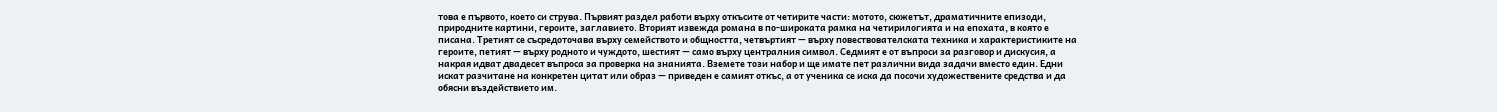това е първото, което си струва. Първият раздел работи върху откъсите от четирите части: мотото, сюжетът, драматичните епизоди, природните картини, героите, заглавието. Вторият извежда романа в по-широката рамка на четирилогията и на епохата, в която е писана. Третият се съсредоточава върху семейството и общността, четвъртият — върху повествователската техника и характеристиките на героите, петият — върху родното и чуждото, шестият — само върху централния символ. Седмият е от въпроси за разговор и дискусия, а накрая идват двадесет въпроса за проверка на знанията. Вземете този набор и ще имате пет различни вида задачи вместо един. Едни искат разчитане на конкретен цитат или образ — приведен е самият откъс, а от ученика се иска да посочи художествените средства и да обясни въздействието им.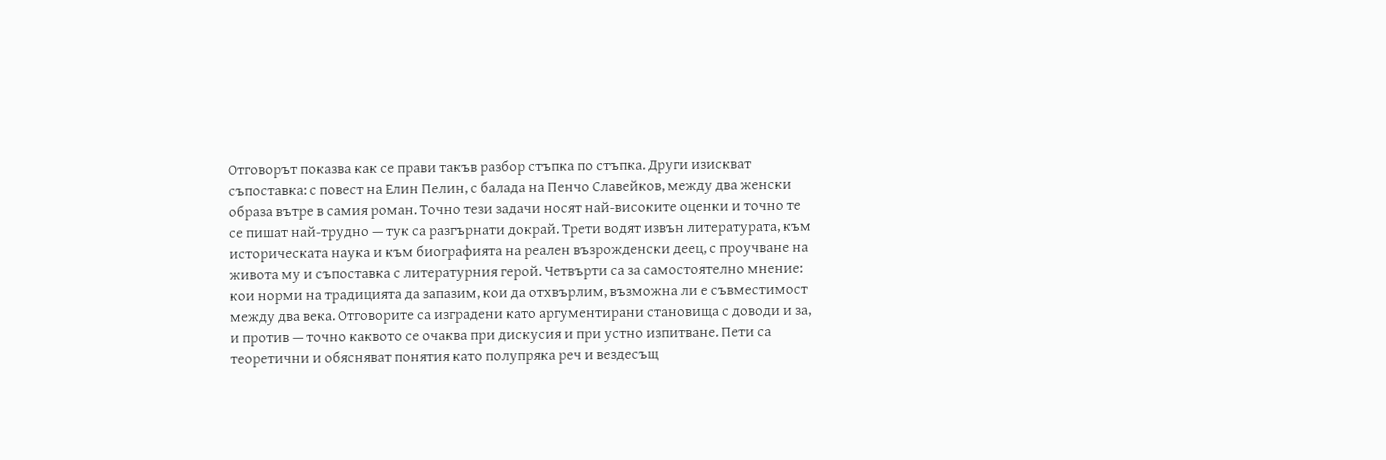Отговорът показва как се прави такъв разбор стъпка по стъпка. Други изискват съпоставка: с повест на Елин Пелин, с балада на Пенчо Славейков, между два женски образа вътре в самия роман. Точно тези задачи носят най-високите оценки и точно те се пишат най-трудно — тук са разгърнати докрай. Трети водят извън литературата, към историческата наука и към биографията на реален възрожденски деец, с проучване на живота му и съпоставка с литературния герой. Четвърти са за самостоятелно мнение: кои норми на традицията да запазим, кои да отхвърлим, възможна ли е съвместимост между два века. Отговорите са изградени като аргументирани становища с доводи и за, и против — точно каквото се очаква при дискусия и при устно изпитване. Пети са теоретични и обясняват понятия като полупряка реч и вездесъщ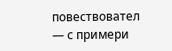повествовател — с примери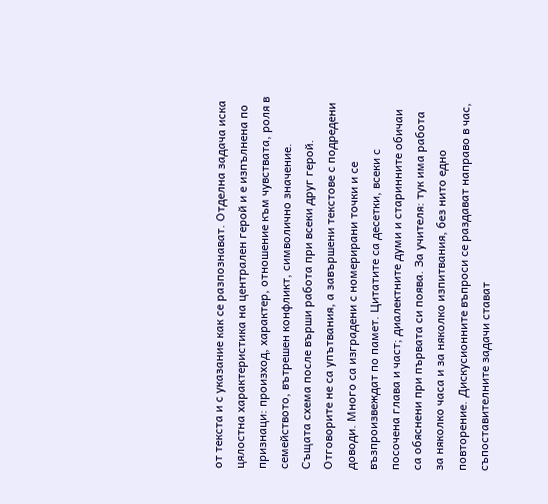от текста и с указание как се разпознават. Отделна задача иска цялостна характеристика на централен герой и е изпълнена по признаци: произход, характер, отношение към чувствата, роля в семейството, вътрешен конфликт, символично значение. Същата схема после върши работа при всеки друг герой. Отговорите не са упътвания, а завършени текстове с подредени доводи. Много са изградени с номерирани точки и се възпроизвеждат по памет. Цитатите са десетки, всеки с посочена глава и част; диалектните думи и старинните обичаи са обяснени при първата си поява. За учителя: тук има работа за няколко часа и за няколко изпитвания, без нито едно повторение. Дискусионните въпроси се раздават направо в час, съпоставителните задачи стават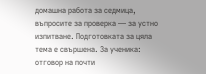домашна работа за седмица, въпросите за проверка — за устно изпитване. Подготовката за цяла тема е свършена. За ученика: отговор на почти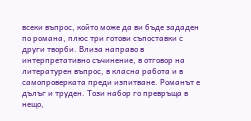всеки въпрос, който може да ви бъде зададен по романа, плюс три готови съпоставки с други творби. Влиза направо в интерпретативно съчинение, в отговор на литературен въпрос, в класна работа и в самопроверката преди изпитване. Романът е дълъг и труден. Този набор го превръща в нещо,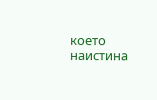което наистина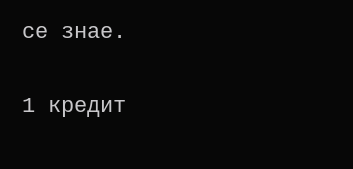се знае.

1 кредит